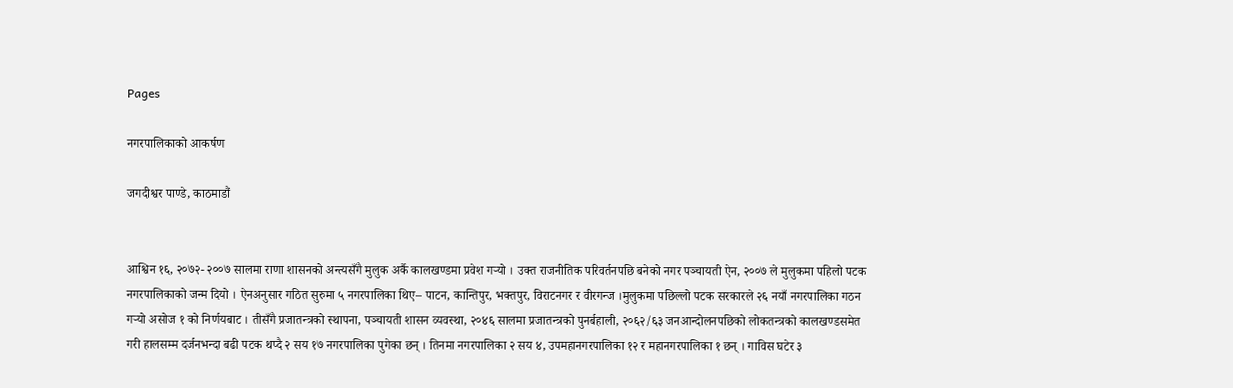Pages

नगरपालिकाको आकर्षण

जगदीश्वर पाण्डे, काठमाडौं


आश्विन १६, २०७२- २००७ सालमा राणा शासनको अन्त्यसँगै मुलुक अर्कै कालखण्डमा प्रवेश गर्‍यो । उक्त राजनीतिक परिवर्तनपछि बनेको नगर पञ्चायती ऐन, २००७ ले मुलुकमा पहिलो पटक नगरपालिकाको जन्म दियो । ऐनअनुसार गठित सुरुमा ५ नगरपालिका थिए– पाटन, कान्तिपुर, भक्तपुर, विराटनगर र वीरगन्ज ।मुलुकमा पछिल्लो पटक सरकारले २६ नयाँ नगरपालिका गठन गर्‍यो असोज १ को निर्णयबाट । तीसँगै प्रजातन्त्रको स्थापना, पञ्चायती शासन व्यवस्था, २०४६ सालमा प्रजातन्त्रको पुनर्बहाली, २०६२/६३ जनआन्दोलनपछिको लोकतन्त्रको कालखण्डसमेत गरी हालसम्म दर्जनभन्दा बढी पटक थप्दै २ सय १७ नगरपालिका पुगेका छन् । तिनमा नगरपालिका २ सय ४, उपमहानगरपालिका १२ र महानगरपालिका १ छन् । गाविस घटेर ३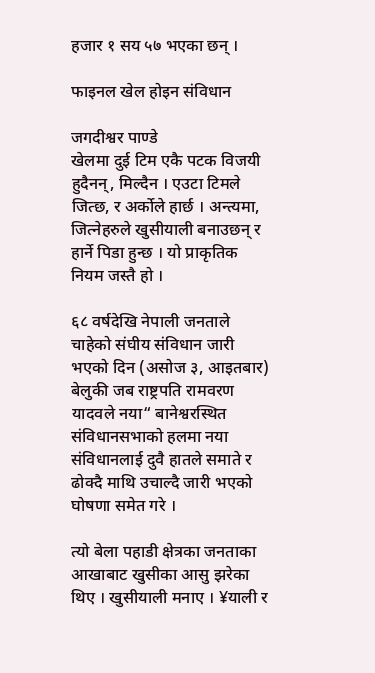हजार १ सय ५७ भएका छन् ।

फाइनल खेल होइन संविधान

जगदीश्वर पाण्डे
खेलमा दुई टिम एकै पटक विजयी हुदैनन्, मिल्दैन । एउटा टिमले जित्छ, र अर्कोले हार्छ । अन्त्यमा, जित्नेहरुले खुसीयाली बनाउछन् र हार्ने पिडा हुन्छ । यो प्राकृतिक नियम जस्तै हो ।

६८ वर्षदेखि नेपाली जनताले चाहेको संघीय संविधान जारी भएको दिन (असोज ३, आइतबार) बेलुकी जब राष्ट्रपति रामवरण यादवले नया“ बानेश्वरस्थित संविधानसभाको हलमा नया संविधानलाई दुवै हातले समाते र ढोक्दै माथि उचाल्दै जारी भएको घोषणा समेत गरे ।

त्यो बेला पहाडी क्षेत्रका जनताका आखाबाट खुसीका आसु झरेका थिए । खुसीयाली मनाए । ¥याली र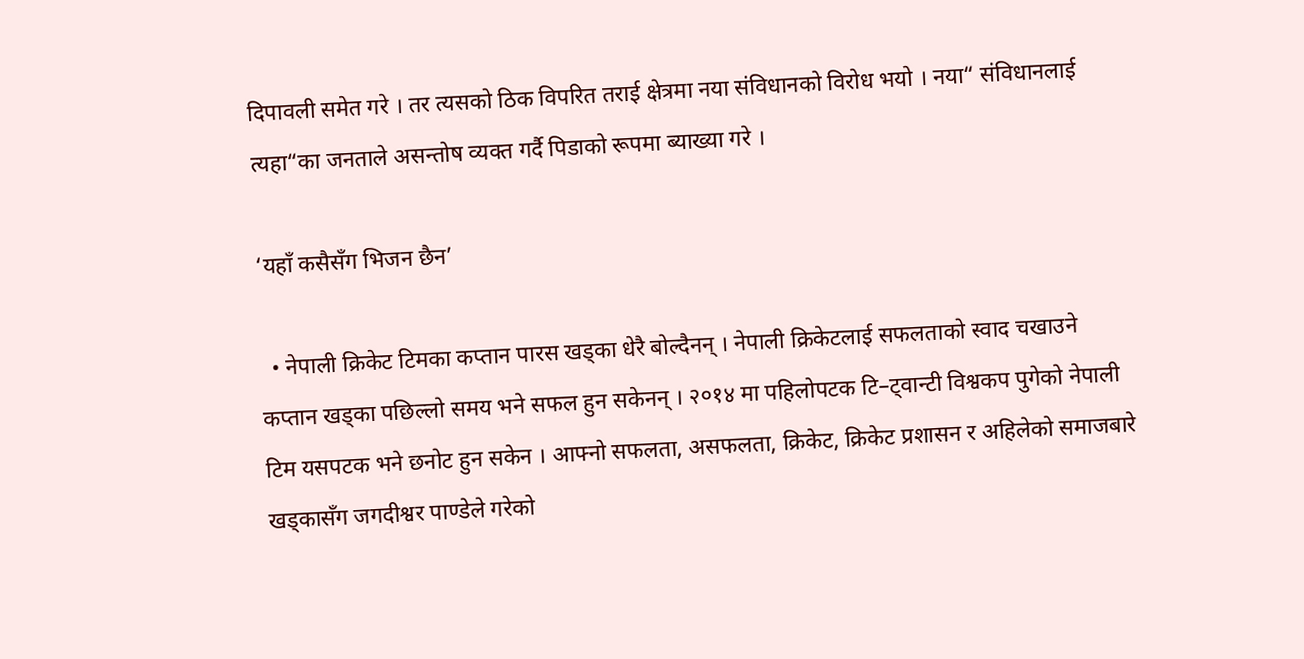दिपावली समेत गरे । तर त्यसको ठिक विपरित तराई क्षेत्रमा नया संविधानको विरोध भयो । नया“ संविधानलाई त्यहा“का जनताले असन्तोष व्यक्त गर्दै पिडाको रूपमा ब्याख्या गरे ।

‘यहाँ कसैसँग भिजन छैन’

  • नेपाली क्रिकेट टिमका कप्तान पारस खड्का धेरै बोल्दैनन् । नेपाली क्रिकेटलाई सफलताको स्वाद चखाउने कप्तान खड्का पछिल्लो समय भने सफल हुन सकेनन् । २०१४ मा पहिलोपटक टि–ट्वान्टी विश्वकप पुगेको नेपाली टिम यसपटक भने छनोट हुन सकेन । आफ्नो सफलता, असफलता, क्रिकेट, क्रिकेट प्रशासन र अहिलेको समाजबारे खड्कासँग जगदीश्वर पाण्डेले गरेको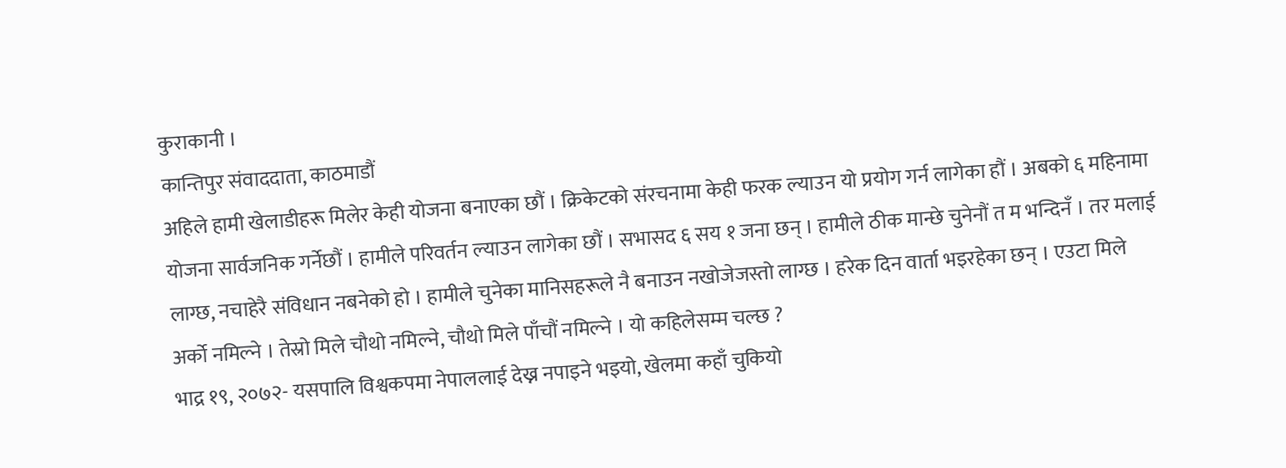कुराकानी ।
कान्तिपुर संवाददाता, काठमाडौं
अहिले हामी खेलाडीहरू मिलेर केही योजना बनाएका छौं । क्रिकेटको संरचनामा केही फरक ल्याउन यो प्रयोग गर्न लागेका हौं । अबको ६ महिनामा योजना सार्वजनिक गर्नेछौं । हामीले परिवर्तन ल्याउन लागेका छौं । सभासद ६ सय १ जना छन् । हामीले ठीक मान्छे चुनेनौं त म भन्दिनँ । तर मलाई लाग्छ, नचाहेरै संविधान नबनेको हो । हामीले चुनेका मानिसहरूले नै बनाउन नखोजेजस्तो लाग्छ । हरेक दिन वार्ता भइरहेका छन् । एउटा मिले अर्को नमिल्ने । तेस्रो मिले चौथो नमिल्ने, चौथो मिले पाँचौं नमिल्ने । यो कहिलेसम्म चल्छ ?
भाद्र १९, २०७२- यसपालि विश्वकपमा नेपाललाई देख्न नपाइने भइयो, खेलमा कहाँ चुकियो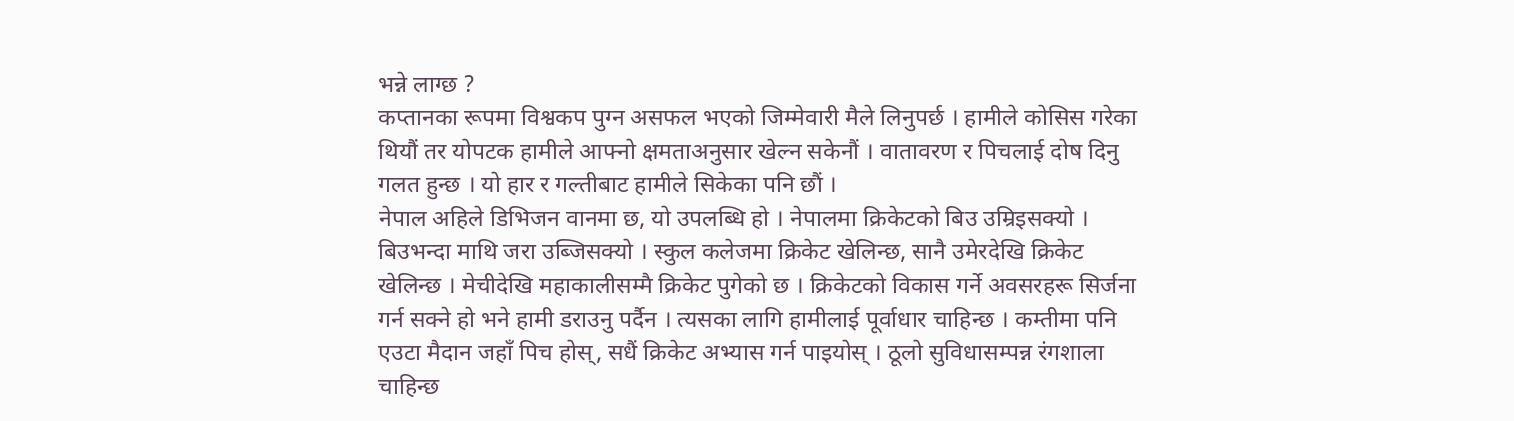भन्ने लाग्छ ?
कप्तानका रूपमा विश्वकप पुग्न असफल भएको जिम्मेवारी मैले लिनुपर्छ । हामीले कोसिस गरेका थियौं तर योपटक हामीले आफ्नो क्षमताअनुसार खेल्न सकेनौं । वातावरण र पिचलाई दोष दिनु गलत हुन्छ । यो हार र गल्तीबाट हामीले सिकेका पनि छौं ।
नेपाल अहिले डिभिजन वानमा छ, यो उपलब्धि हो । नेपालमा क्रिकेटको बिउ उम्रिइसक्यो । बिउभन्दा माथि जरा उब्जिसक्यो । स्कुल कलेजमा क्रिकेट खेलिन्छ, सानै उमेरदेखि क्रिकेट खेलिन्छ । मेचीदेखि महाकालीसम्मै क्रिकेट पुगेको छ । क्रिकेटको विकास गर्ने अवसरहरू सिर्जना गर्न सक्ने हो भने हामी डराउनु पर्दैन । त्यसका लागि हामीलाई पूर्वाधार चाहिन्छ । कम्तीमा पनि एउटा मैदान जहाँ पिच होस्, सधैं क्रिकेट अभ्यास गर्न पाइयोस् । ठूलो सुविधासम्पन्न रंगशाला चाहिन्छ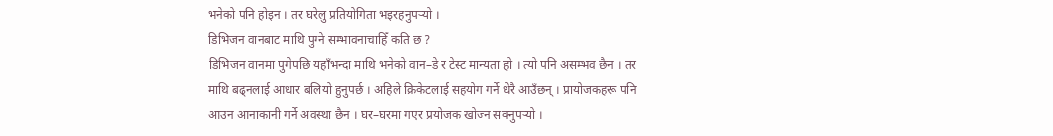भनेको पनि होइन । तर घरेलु प्रतियोगिता भइरहनुपर्‍यो ।
डिभिजन वानबाट माथि पुग्ने सम्भावनाचाहिँ कति छ ?
डिभिजन वानमा पुगेपछि यहाँभन्दा माथि भनेको वान–डे र टेस्ट मान्यता हो । त्यो पनि असम्भव छैन । तर माथि बढ्नलाई आधार बलियो हुनुपर्छ । अहिले क्रिकेटलाई सहयोग गर्ने धेरै आउँछन् । प्रायोजकहरू पनि आउन आनाकानी गर्ने अवस्था छैन । घर–घरमा गएर प्रयोजक खोज्न सक्नुपर्‍यो ।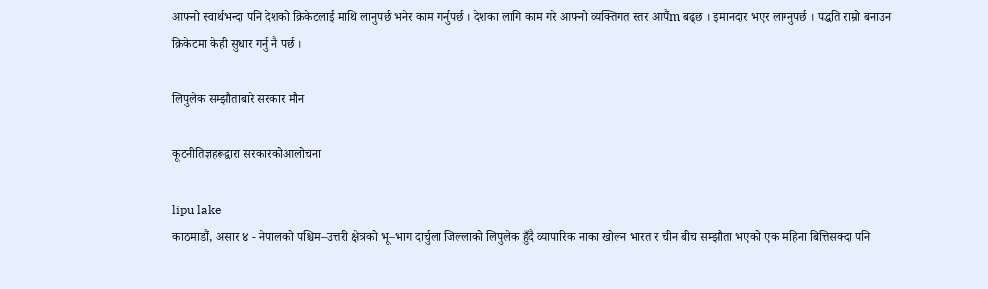आफ्नो स्वार्थभन्दा पनि देशको क्रिकेटलाई माथि लानुपर्छ भनेर काम गर्नुपर्छ । देशका लागि काम गरे आफ्नो व्यक्तिगत स्तर आपैंm बढ्छ । इमानदार भएर लाग्नुपर्छ । पद्धति राम्रो बनाउन क्रिकेटमा केही सुधार गर्नु नै पर्छ ।

लिपुलेक सम्झौताबारे सरकार मौन

कूटनीतिज्ञहरूद्वारा सरकारकोआलोचना

lipu lake
काठमाडौं, असार ४ - नेपालको पश्चिम–उत्तरी क्षेत्रको भू–भाग दार्चुला जिल्लाको लिपुलेक हुँदै व्यापारिक नाका खोल्न भारत र चीन बीच सम्झौता भएको एक महिना बित्तिसक्दा पनि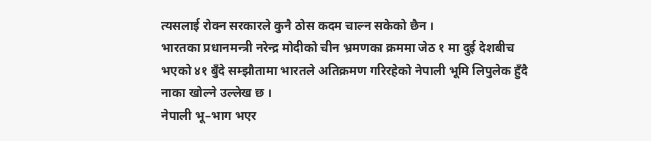त्यसलाई रोक्न सरकारले कुनै ठोस कदम चाल्न सकेको छैन ।
भारतका प्रधानमन्त्री नरेन्द्र मोदीको चीन भ्रमणका क्रममा जेठ १ मा दुई देशबीच भएको ४१ बुँदे सम्झौतामा भारतले अतिक्रमण गरिरहेको नेपाली भूमि लिपुलेक हुँदै नाका खोल्ने उल्लेख छ ।
नेपाली भू–भाग भएर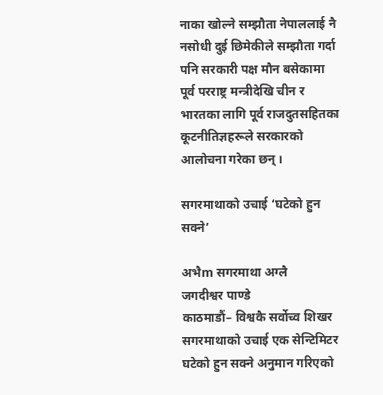नाका खोल्ने सम्झौता नेपाललाई नै नसोधी दुई छिमेकीले सम्झौता गर्दा पनि सरकारी पक्ष मौन बसेकामा पूर्व परराष्ट्र मन्त्रीदेखि चीन र भारतका लागि पूर्व राजदुतसहितका कूटनीतिज्ञहरूले सरकारको  आलोचना गरेका छन् ।

सगरमाथाको उचाई ‘घटेको हुन सक्ने’

अभैm सगरमाथा अग्लै
जगदीश्वर पाण्डे
काठमाडौं– विश्वकै सर्वोच्व शिखर सगरमाथाको उचाई एक सेन्टिमिटर घटेको हुन सक्ने अनुमान गरिएको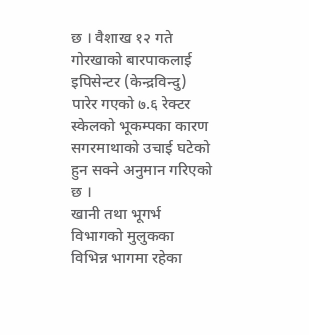छ । वैशाख १२ गते गोरखाको बारपाकलाई इपिसेन्टर (केन्द्रविन्दु) पारेर गएको ७.६ रेक्टर स्केलको भूकम्पका कारण सगरमाथाको उचाई घटेको हुन सक्ने अनुमान गरिएको छ ।
खानी तथा भूगर्भ विभागको मुलुकका विभिन्न भागमा रहेका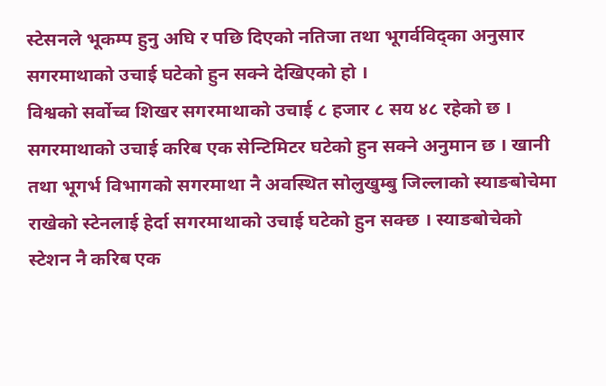स्टेसनले भूकम्प हुनु अघि र पछि दिएको नतिजा तथा भूगर्वविद्का अनुसार सगरमाथाको उचाई घटेको हुन सक्ने देखिएको हो ।
विश्वको सर्वोच्व शिखर सगरमाथाको उचाई ८ हजार ८ सय ४८ रहेको छ । सगरमाथाको उचाई करिब एक सेन्टिमिटर घटेको हुन सक्ने अनुमान छ । खानी तथा भूगर्भ विभागको सगरमाथा नै अवस्थित सोलुखुम्बु जिल्लाको स्याङबोचेमा राखेको स्टेनलाई हेर्दा सगरमाथाको उचाई घटेको हुन सक्छ । स्याङबोचेको स्टेशन नै करिब एक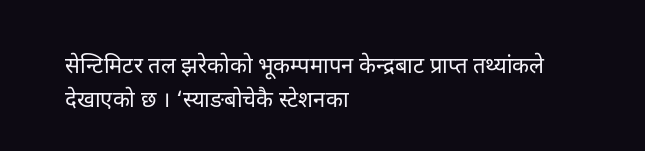सेन्टिमिटर तल झरेकोको भूकम्पमापन केन्द्रबाट प्राप्त तथ्यांकले देखाएको छ । ‘स्याङबोचेकै स्टेशनका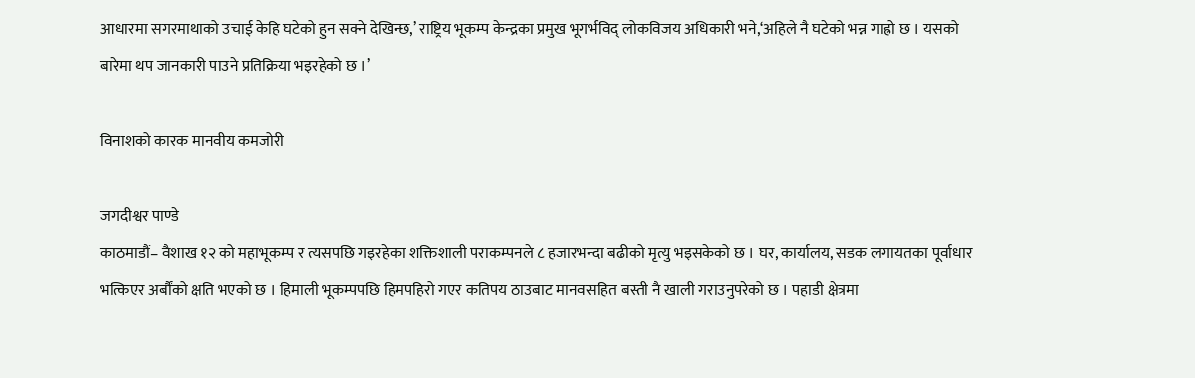आधारमा सगरमाथाको उचाई केहि घटेको हुन सक्ने देखिन्छ,’ राष्ट्रिय भूकम्प केन्द्रका प्रमुख भूगर्भविद् लोकविजय अधिकारी भने,‘अहिले नै घटेको भन्न गाह्रो छ । यसको बारेमा थप जानकारी पाउने प्रतिक्रिया भइरहेको छ ।’

विनाशको कारक मानवीय कमजोरी

जगदीश्वर पाण्डे
काठमाडौं– वैशाख १२ को महाभूकम्प र त्यसपछि गइरहेका शक्तिशाली पराकम्पनले ८ हजारभन्दा बढीको मृत्यु भइसकेको छ । घर, कार्यालय, सडक लगायतका पूर्वाधार भत्किएर अर्बौंको क्षति भएको छ । हिमाली भूकम्पपछि हिमपहिरो गएर कतिपय ठाउबाट मानवसहित बस्ती नै खाली गराउनुपरेको छ । पहाडी क्षेत्रमा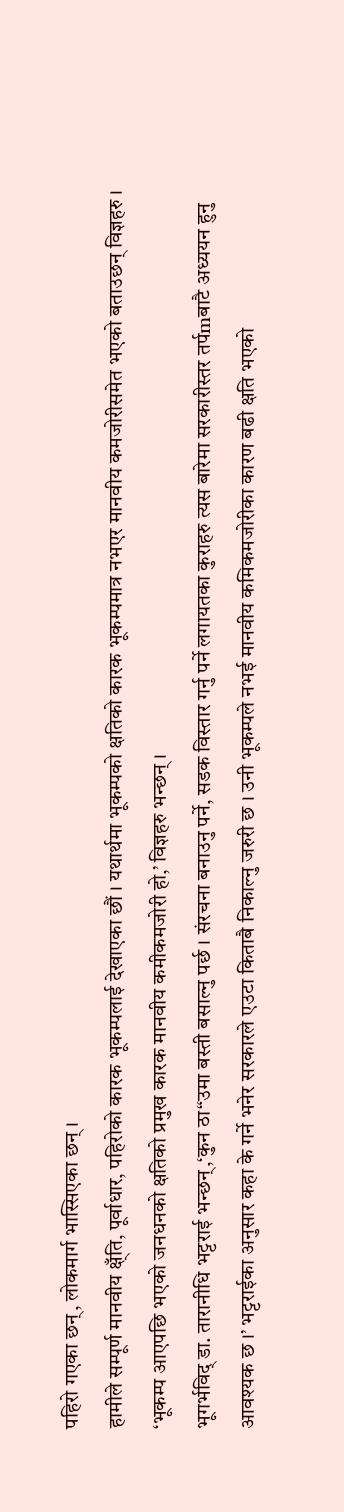पहिरो गएका छन्, लोकमार्ग भास्सिएका छन् ।
हामीले सम्पूर्ण मानवीय क्ष्ँति, पूर्वाधार, पहिरोको कारक भूकम्पलाई देखाएका छौं । यथार्थमा भूकम्पको क्षतिको कारक भूकम्पमात्र नभएर मानवीय कमजोरीसमेत भएको बताउछन् विज्ञहरु ।
‘भूकम्प आएपछि भएको जनधनको क्षतिको प्रमुख कारक मानवीय कमीकमजोरी हो,’ विज्ञहरु भन्छन् ।
भूगर्भविद् डा. तारानीधि भट्टराई भन्छन्,‘कुन ठा“उमा बस्ती बसाल्नु पर्छ । संरचना बनाउनु पर्ने, सडक विस्तार गर्नु पर्ने लगायतका कुराहरु त्यस बारेमा सरकारीस्तर तर्पmबाटै अध्ययन हुनु आवश्यक छ ।’ भट्टराईका अनुसार कहा के गर्ने भनेर सरकारले एउटा किताबै निकाल्नु जरुरी छ । उनी भूकम्पले नभई मानवीय कमिकमजोरीका कारण बढी क्षति भएको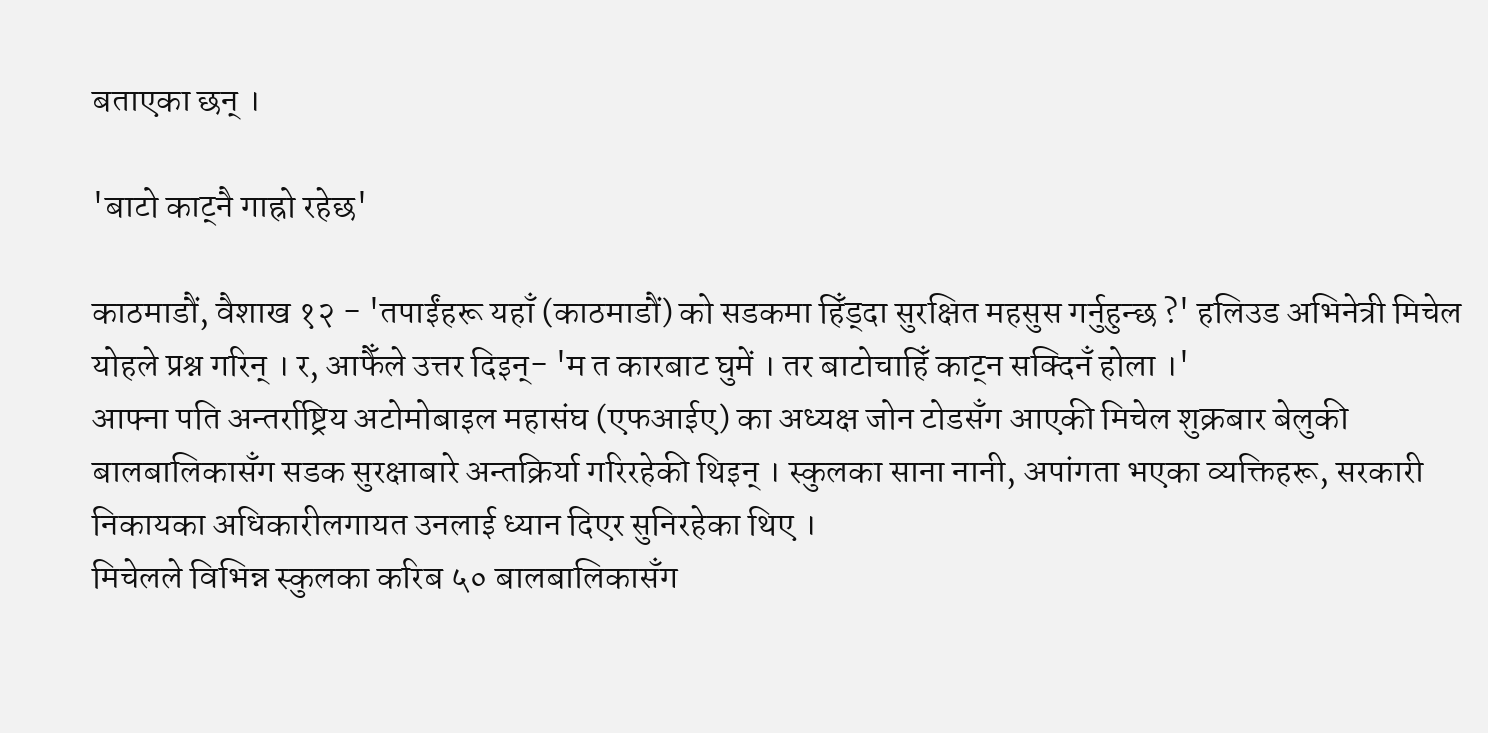बताएका छन् ।

'बाटो काट्नै गाह्रो रहेछ'

काठमाडौं, वैशाख १२ - 'तपाईंहरू यहाँ (काठमाडौं) को सडकमा हिँड्दा सुरक्षित महसुस गर्नुहुन्छ ?' हलिउड अभिनेत्री मिचेल योहले प्रश्न गरिन् । र, आफैँले उत्तर दिइन्- 'म त कारबाट घुमें । तर बाटोचाहिँ काट्न सक्दिनँ होला ।'
आफ्ना पति अन्तर्राष्ट्रिय अटोमोबाइल महासंघ (एफआईए) का अध्यक्ष जोन टोडसँग आएकी मिचेल शुक्रबार बेलुकी बालबालिकासँग सडक सुरक्षाबारे अन्तक्रिर्या गरिरहेकी थिइन् । स्कुलका साना नानी, अपांगता भएका व्यक्तिहरू, सरकारी निकायका अधिकारीलगायत उनलाई ध्यान दिएर सुनिरहेका थिए ।
मिचेलले विभिन्न स्कुलका करिब ५० बालबालिकासँग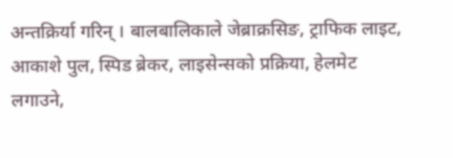अन्तक्रिर्या गरिन् । बालबालिकाले जेब्राक्रसिङ, ट्राफिक लाइट, आकाशे पुल, स्पिड ब्रेकर, लाइसेन्सको प्रक्रिया, हेलमेट लगाउने,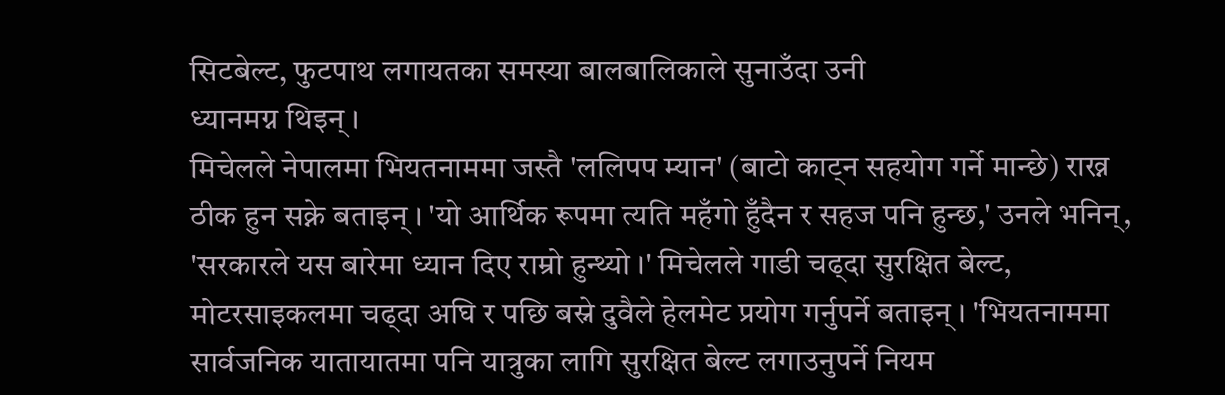सिटबेल्ट, फुटपाथ लगायतका समस्या बालबालिकाले सुनाउँदा उनी
ध्यानमग्न थिइन् ।
मिचेलले नेपालमा भियतनाममा जस्तै 'ललिपप म्यान' (बाटो काट्न सहयोग गर्ने मान्छे) राख्न ठीक हुन सक्ने बताइन् । 'यो आर्थिक रूपमा त्यति महँगो हुँदैन र सहज पनि हुन्छ,' उनले भनिन्, 'सरकारले यस बारेमा ध्यान दिए राम्रो हुन्थ्यो ।' मिचेलले गाडी चढ्दा सुरक्षित बेल्ट, मोटरसाइकलमा चढ्दा अघि र पछि बस्ने दुवैले हेलमेट प्रयोग गर्नुपर्ने बताइन् । 'भियतनाममा सार्वजनिक यातायातमा पनि यात्रुका लागि सुरक्षित बेल्ट लगाउनुपर्ने नियम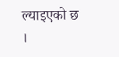ल्याइएको छ ।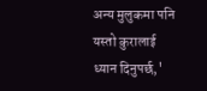अन्य मुलुकमा पनि यस्तो कुरालाई ध्यान दिनुपर्छ,'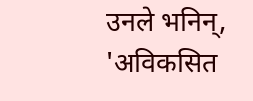उनले भनिन्, 'अविकसित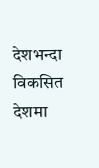देशभन्दा विकसित देशमा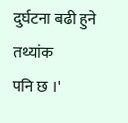दुर्घटना बढी हुने तथ्यांक
पनि छ ।'